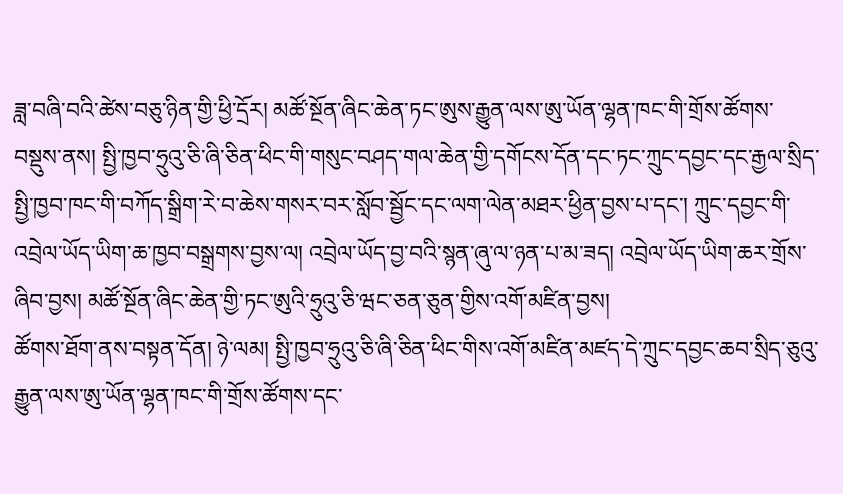ཟླ་བཞི་བའི་ཚེས་བཅུ་ཉིན་གྱི་ཕྱི་དྲོར། མཚོ་སྔོན་ཞིང་ཆེན་ཏང་ཨུས་རྒྱུན་ལས་ཨུ་ཡོན་ལྷན་ཁང་གི་གྲོས་ཚོགས་བསྡུས་ནས། སྤྱི་ཁྱབ་ཧྲུའུ་ཅི་ཞི་ཅིན་ཕིང་གི་གསུང་བཤད་གལ་ཆེན་གྱི་དགོངས་དོན་དང་ཏང་ཀྲུང་དབྱང་དང་རྒྱལ་སྲིད་སྤྱི་ཁྱབ་ཁང་གི་བཀོད་སྒྲིག་རེ་བ་ཆེས་གསར་བར་སློབ་སྦྱོང་དང་ལག་ལེན་མཐར་ཕྱིན་བྱས་པ་དང་། ཀྲུང་དབྱང་གི་འབྲེལ་ཡོད་ཡིག་ཆ་ཁྱབ་བསྒྲགས་བྱས་ལ། འབྲེལ་ཡོད་བྱ་བའི་སྙན་ཞུ་ལ་ཉན་པ་མ་ཟད། འབྲེལ་ཡོད་ཡིག་ཆར་གྲོས་ཞིབ་བྱས། མཚོ་སྔོན་ཞིང་ཆེན་གྱི་ཏང་ཨུའི་ཧྲུའུ་ཅི་ཝང་ཅན་ཅུན་གྱིས་འགོ་མཛིན་བྱས།
ཚོགས་ཐོག་ནས་བསྟན་དོན། ཉེ་ལམ། སྤྱི་ཁྱབ་ཧྲུའུ་ཅི་ཞི་ཅིན་ཕིང་གིས་འགོ་མཛིན་མཛད་དེ་ཀྲུང་དབྱང་ཆབ་སྲིད་ཅུའུ་རྒྱུན་ལས་ཨུ་ཡོན་ལྷན་ཁང་གི་གྲོས་ཚོགས་དང་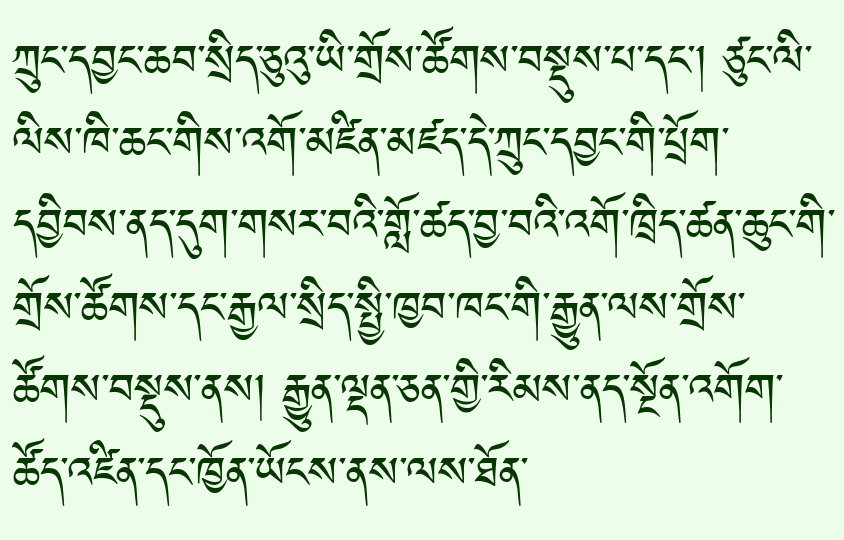ཀྲུང་དབྱང་ཆབ་སྲིད་ཅུའུ་ཡི་གྲོས་ཚོགས་བསྡུས་པ་དང་། ཙུང་ལི་ལིས་ཁི་ཆང་གིས་འགོ་མཛིན་མཛད་དེ་ཀྲུང་དབྱང་གི་པྲོག་དབྱིབས་ནད་དུག་གསར་བའི་གློ་ཚད་བྱ་བའི་འགོ་ཁྲིད་ཚན་ཆུང་གི་གྲོས་ཚོགས་དང་རྒྱལ་སྲིད་སྤྱི་ཁྱབ་ཁང་གི་རྒྱུན་ལས་གྲོས་ཚོགས་བསྡུས་ནས། རྒྱུན་ལྡན་ཅན་གྱི་རིམས་ནད་སྔོན་འགོག་ཚོད་འཛིན་དང་ཁྱོན་ཡོངས་ནས་ལས་ཐོན་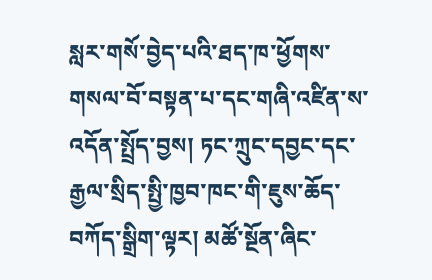སླར་གསོ་བྱེད་པའི་ཐད་ཁ་ཕྱོགས་གསལ་བོ་བསྟན་པ་དང་གཞི་འཛིན་ས་འདོན་སྤྲོད་བྱས། ཏང་ཀྲུང་དབྱང་དང་རྒྱལ་སྲིད་སྤྱི་ཁྱབ་ཁང་གི་ཇུས་ཆོད་བཀོད་སྒྲིག་ལྟར། མཚོ་སྔོན་ཞིང་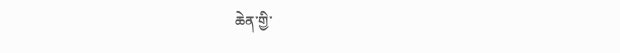ཆེན་གྱི་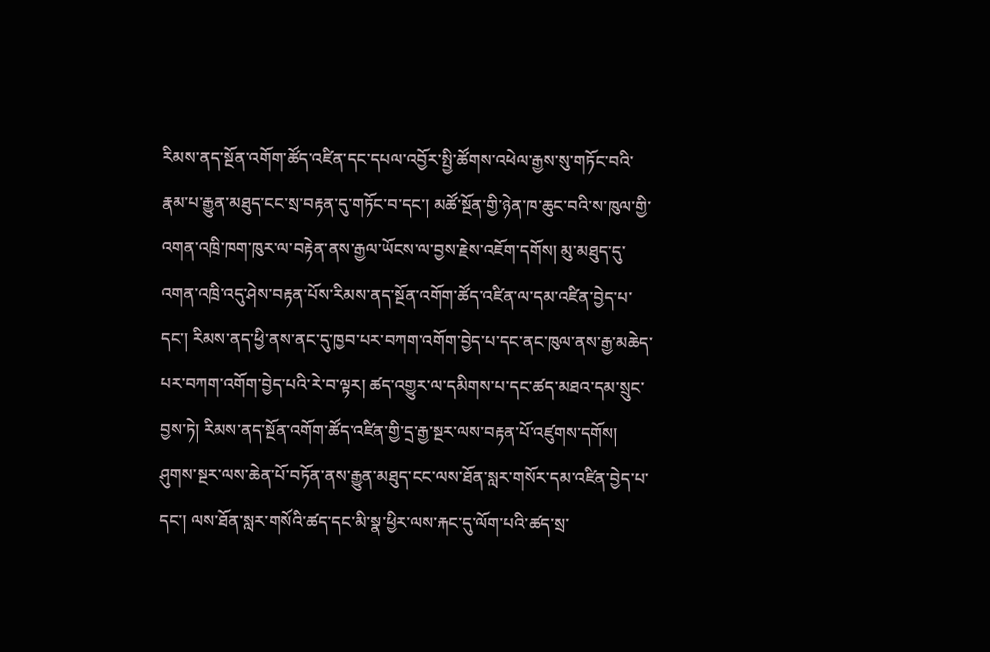རིམས་ནད་སྔོན་འགོག་ཚོད་འཛིན་དང་དཔལ་འབྱོར་སྤྱི་ཚོགས་འཕེལ་རྒྱས་སུ་གཏོང་བའི་རྣམ་པ་རྒྱུན་མཐུད་ངང་སྲ་བརྟན་དུ་གཏོང་བ་དང་། མཚོ་སྔོན་གྱི་ཉེན་ཁ་ཆུང་བའི་ས་ཁུལ་གྱི་འགན་འཁྲི་ཁག་ཁུར་ལ་བརྟེན་ནས་རྒྱལ་ཡོངས་ལ་བྱས་རྗེས་འཇོག་དགོས། མུ་མཐུད་དུ་འགན་འཁྲི་འདུ་ཤེས་བརྟན་པོས་རིམས་ནད་སྔོན་འགོག་ཚོད་འཛིན་ལ་དམ་འཛིན་བྱེད་པ་དང་། རིམས་ནད་ཕྱི་ནས་ནང་དུ་ཁྱབ་པར་བཀག་འགོག་བྱེད་པ་དང་ནང་ཁུལ་ནས་རྒྱ་མཆེད་པར་བཀག་འགོག་བྱེད་པའི་རེ་བ་ལྟར། ཚད་འགྱུར་ལ་དམིགས་པ་དང་ཚད་མཐའ་དམ་སྲུང་བྱས་ཏེ། རིམས་ནད་སྔོན་འགོག་ཚོད་འཛིན་གྱི་དྲ་རྒྱ་སྔར་ལས་བརྟན་པོ་འཛུགས་དགོས། ཤུགས་སྔར་ལས་ཆེན་པོ་བཏོན་ནས་རྒྱུན་མཐུད་ངང་ལས་ཐོན་སླར་གསོར་དམ་འཛིན་བྱེད་པ་དང་། ལས་ཐོན་སླར་གསོའི་ཚད་དང་མི་སྣ་ཕྱིར་ལས་རྐང་དུ་ལོག་པའི་ཚད་སྲ་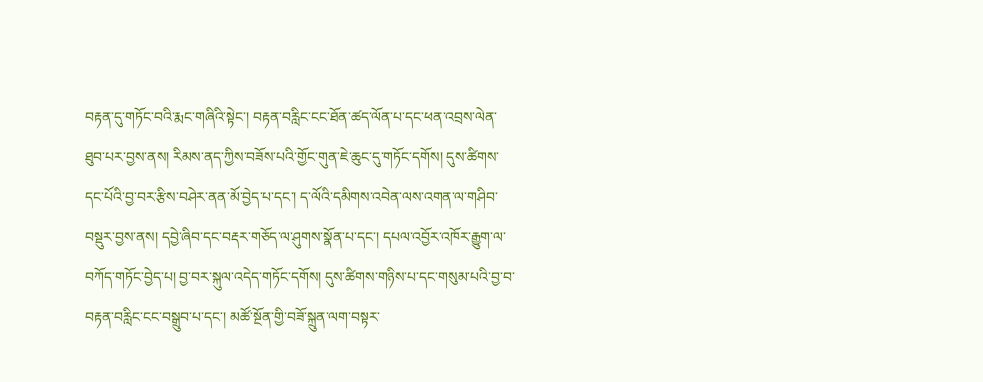བརྟན་དུ་གཏོང་བའི་རྨང་གཞིའི་སྟེང་། བརྟན་བརླིང་ངང་ཐོན་ཚད་ལོན་པ་དང་ཕན་འབྲས་ལེན་ཐུབ་པར་བྱས་ནས། རིམས་ནད་ཀྱིས་བཟོས་པའི་གྱོང་གུན་ཇེ་ཆུང་དུ་གཏོང་དགོས། དུས་ཚིགས་དང་པོའི་བྱ་བར་རྩིས་བཤེར་ནན་མོ་བྱེད་པ་དང་། ད་ལོའི་དམིགས་འབེན་ལས་འགན་ལ་གཤིབ་བསྡུར་བྱས་ནས། དབྱེ་ཞིབ་དང་བརྡར་གཅོད་ལ་ཤུགས་སྣོན་པ་དང་། དཔལ་འབྱོར་འཁོར་རྒྱུག་ལ་བཀོད་གཏོང་བྱེད་པ། བྱ་བར་སྐུལ་འདེད་གཏོང་དགོས། དུས་ཚིགས་གཉིས་པ་དང་གསུམ་པའི་བྱ་བ་བརྟན་བརླིང་ངང་བསྒྲུབ་པ་དང་། མཚོ་སྔོན་གྱི་བཟོ་སྐྲུན་ལག་བསྟར་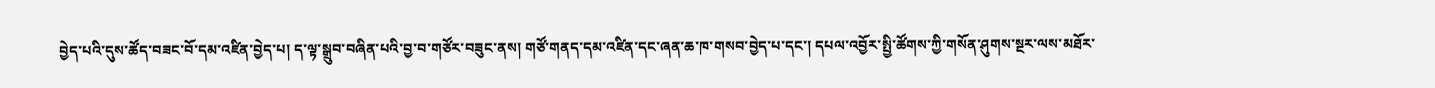བྱེད་པའི་དུས་ཚོད་བཟང་བོ་དམ་འཛིན་བྱེད་པ། ད་ལྟ་སྒྲུབ་བཞིན་པའི་བྱ་བ་གཙོར་བཟུང་ནས། གཙོ་གནད་དམ་འཛིན་དང་ཞན་ཆ་ཁ་གསབ་བྱེད་པ་དང་། དཔལ་འབྱོར་སྤྱི་ཚོགས་ཀྱི་གསོན་ཤུགས་སྔར་ལས་མཐོར་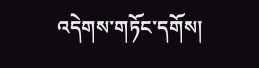འདེགས་གཏོང་དགོས།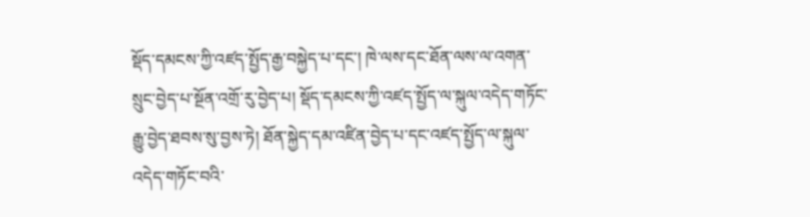སྡོད་དམངས་ཀྱི་འཛད་སྤྱོད་རྒྱ་བསྐྱེད་པ་དང་། ཁེ་ལས་དང་ཐོན་ལས་ལ་འགན་སྲུང་བྱེད་པ་སྔོན་འགྲོ་རུ་བྱེད་པ། སྡོད་དམངས་ཀྱི་འཛད་སྤྱོད་ལ་སྐུལ་འདེད་གཏོང་རྒྱུ་བྱེད་ཐབས་སུ་བྱས་ཏེ། ཐོན་སྐྱེད་དམ་འཛིན་བྱེད་པ་དང་འཛད་སྤྱོད་ལ་སྐུལ་འདེད་གཏོང་བའི་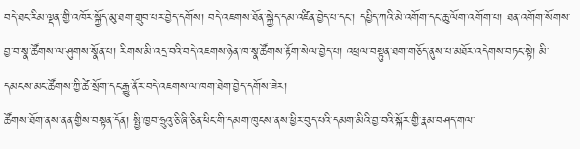བདེ་ཐང་རིམ་ལྡན་གྱི་འཁོར་སྐྱོད་མུ་ཐག་གྲུབ་པར་བྱེད་དགོས། བདེ་འཇགས་ཐོན་སྐྱེད་དམ་འཛིན་བྱེད་པ་དང་། དཔྱིད་ཀའི་མེ་འགོག་དང་ཆུ་ལོག་འགོག་པ། ཐན་འགོག་སོགས་བྱ་བ་སྣ་ཚོགས་ལ་ཤུགས་སྣོན་པ། རིགས་མི་འདྲ་བའི་བདེ་འཇགས་ཉེན་ཁ་སྣ་ཚོགས་རྟོག་སེལ་བྱེད་པ། འཕྲལ་བསྟུན་ཐག་གཅོད་ནུས་པ་མཐོར་འདེགས་བཏང་སྟེ། མི་དམངས་མང་ཚོགས་ཀྱི་ཚེ་སྲོག་དང་རྒྱུ་ནོར་བདེ་འཇགས་ལ་ཁག་ཐེག་བྱེད་དགོས་ཟེར།
ཚོགས་ཐོག་ནས་ནན་གྱིས་བསྟན་དོན། སྤྱི་ཁྱབ་ཧྲུའུ་ཅི་ཞི་ཅིན་ཕིང་གི་དམག་ཁུངས་ནས་ཕྱིར་བུད་པའི་དམག་མིའི་བྱ་བའི་སྐོར་གྱི་རྣམ་བཤད་གལ་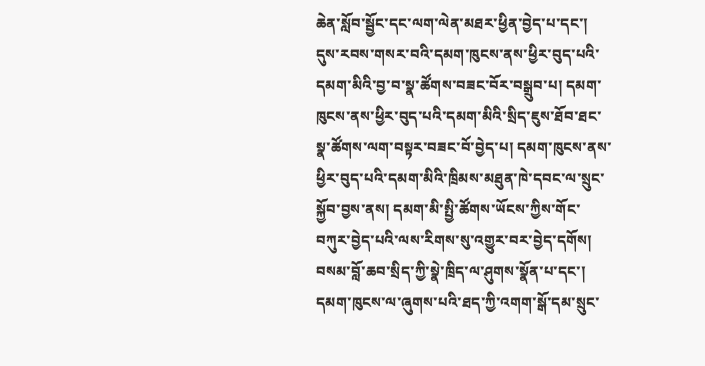ཆེན་སློབ་སྦྱོང་དང་ལག་ལེན་མཐར་ཕྱིན་བྱེད་པ་དང་། དུས་རབས་གསར་བའི་དམག་ཁུངས་ནས་ཕྱིར་བུད་པའི་དམག་མིའི་བྱ་བ་སྣ་ཚོགས་བཟང་བོར་བསྒྲུབ་པ། དམག་ཁུངས་ནས་ཕྱིར་བུད་པའི་དམག་མིའི་སྲིད་ཇུས་ཐོབ་ཐང་སྣ་ཚོགས་ལག་བསྟར་བཟང་བོ་བྱེད་པ། དམག་ཁུངས་ནས་ཕྱིར་བུད་པའི་དམག་མིའི་ཁྲིམས་མཐུན་ཁེ་དབང་ལ་སྲུང་སྐྱོབ་བྱས་ནས། དམག་མི་སྤྱི་ཚོགས་ཡོངས་ཀྱིས་གོང་བཀུར་བྱེད་པའི་ལས་རིགས་སུ་འགྱུར་བར་བྱེད་དགོས། བསམ་བློ་ཆབ་སྲིད་ཀྱི་སྣེ་ཁྲིད་ལ་ཤུགས་སྣོན་པ་དང་། དམག་ཁུངས་ལ་ཞུགས་པའི་ཐད་ཀྱི་འགག་སྒོ་དམ་སྲུང་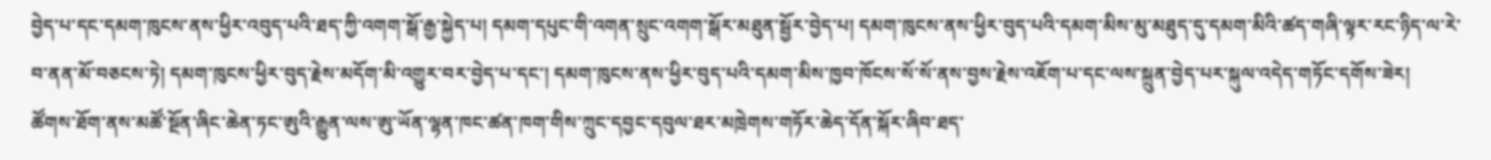བྱེད་པ་དང་དམག་ཁུངས་ནས་ཕྱིར་འབུད་པའི་ཐད་ཀྱི་འགག་སྒོ་རྒྱ་སྐྱེད་པ། དམག་དཔུང་གི་འགན་སྲུང་འགག་སྒོར་མཐུན་སྦྱོར་བྱེད་པ། དམག་ཁུངས་ནས་ཕྱིར་བུད་པའི་དམག་མིས་མུ་མཐུད་དུ་དམག་མིའི་ཚད་གཞི་ལྟར་རང་ཉིད་ལ་རེ་བ་ནན་མོ་བཅངས་ཏེ། དམག་ཁུངས་ཕྱིར་བུད་རྗེས་མདོག་མི་འགྱུར་བར་བྱེད་པ་དང་། དམག་ཁུངས་ནས་ཕྱིར་བུད་པའི་དམག་མིས་ཁྱབ་ཁོངས་སོ་སོ་ནས་བྱས་རྗེས་འཇོག་པ་དང་ལས་སྐྲུན་བྱེད་པར་སྐུལ་འདེད་གཏོང་དགོས་ཟེར།
ཚོགས་ཐོག་ནས་མཚོ་སྔོན་ཞིང་ཆེན་ཏང་ཨུའི་རྒྱུན་ལས་ཨུ་ཡོན་ལྷན་ཁང་ཚན་ཁག་གིས་ཀྲུང་དབྱང་དབུལ་ཐར་མཁྲེགས་གཏོར་ཆེད་དོན་སྐོར་ཞིབ་ཐད་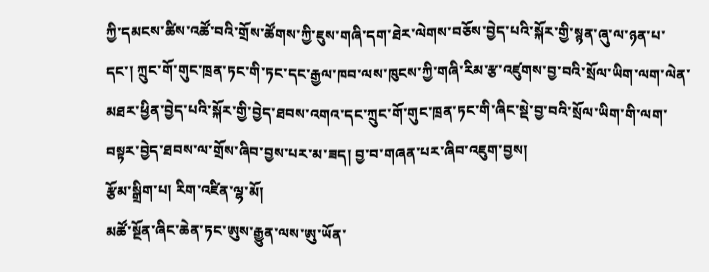ཀྱི་དམངས་ཚིས་འཚོ་བའི་གྲོས་ཚོགས་ཀྱི་ཇུས་གཞི་དག་ཐེར་ལེགས་བཅོས་བྱེད་པའི་སྐོར་གྱི་སྙན་ཞུ་ལ་ཉན་པ་དང་། ཀྲུང་གོ་གུང་ཁྲན་ཏང་གི་ཏང་དང་རྒྱལ་ཁབ་ལས་ཁུངས་ཀྱི་གཞི་རིམ་རྩ་འཛུགས་བྱ་བའི་སྲོལ་ཡིག་ལག་ལེན་མཐར་ཕྱིན་བྱེད་པའི་སྐོར་གྱི་བྱེད་ཐབས་འགའ་དང་ཀྲུང་གོ་གུང་ཁྲན་ཏང་གི་ཞིང་སྡེ་བྱ་བའི་སྲོལ་ཡིག་གི་ལག་བསྟར་བྱེད་ཐབས་ལ་གྲོས་ཞིབ་བྱས་པར་མ་ཟད། བྱ་བ་གཞན་པར་ཞིབ་འཇུག་བྱས།
རྩོམ་སྒྲིག་པ། རིག་འཛིན་ལྷ་མོ།
མཚོ་སྔོན་ཞིང་ཆེན་ཏང་ཨུས་རྒྱུན་ལས་ཨུ་ཡོན་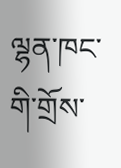ལྷན་ཁང་གི་གྲོས་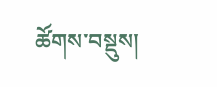ཚོགས་བསྡུས།